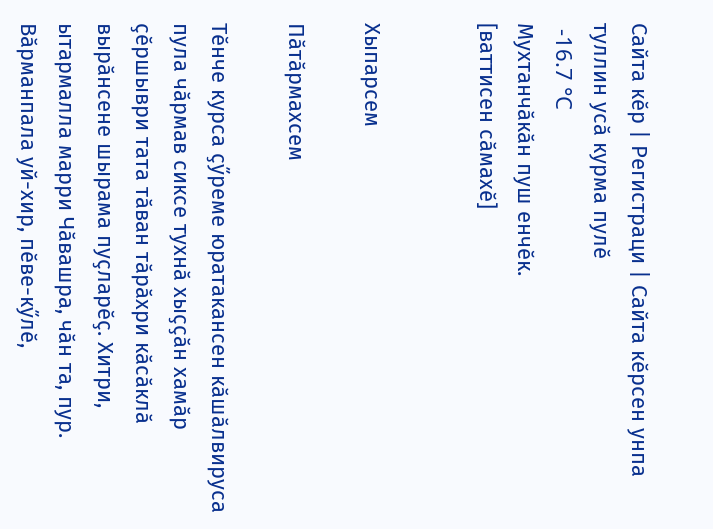Сайта кӗр | Регистраци | Сайта кӗрсен унпа туллин усӑ курма пулӗ
 -16.7 °C
Мухтанчӑкӑн пуш енчӗк.
[ваттисен сӑмахӗ]


Хыпарсем

Пӑтӑрмахсем

Тӗнче курса ҫӳреме юратакансен кӑшӑлвируса пула чӑрмав сиксе тухнӑ хыҫҫӑн хамӑр ҫӗршыври тата тӑван тӑрӑхри кӑсӑклӑ вырӑнсене шырама пуҫларӗҫ. Хитри, ытармалла марри Чӑвашра, чӑн та, пур. Вӑрманпала уй-хир, пӗве-кӳлӗ,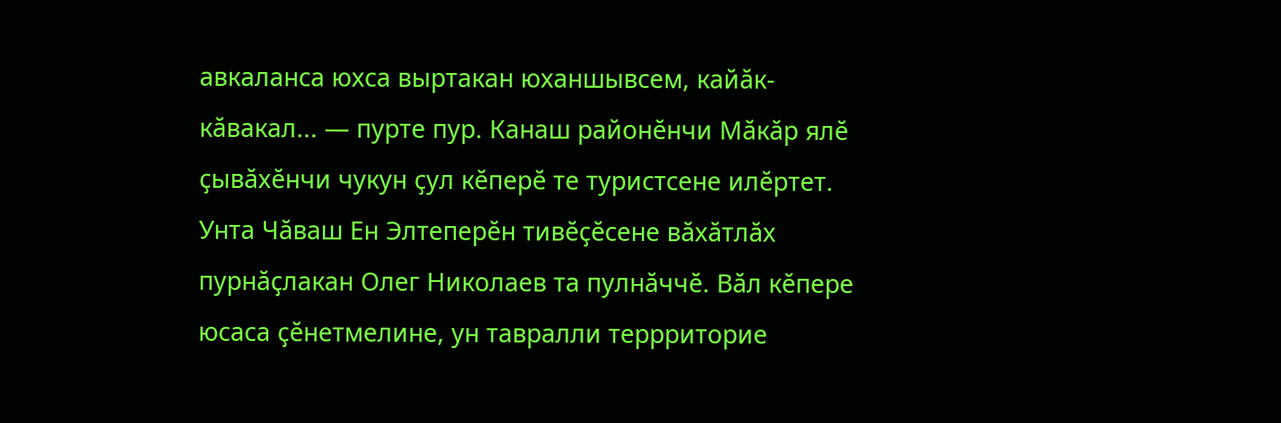авкаланса юхса выртакан юханшывсем, кайӑк-кӑвакал... — пурте пур. Канаш районӗнчи Мӑкӑр ялӗ ҫывӑхӗнчи чукун ҫул кӗперӗ те туристсене илӗртет. Унта Чӑваш Ен Элтеперӗн тивӗҫӗсене вӑхӑтлӑх пурнӑҫлакан Олег Николаев та пулнӑччӗ. Вӑл кӗпере юсаса ҫӗнетмелине, ун тавралли террриторие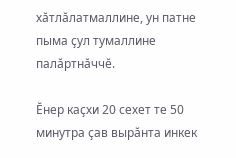хӑтлӑлатмаллине, ун патне пыма ҫул тумаллине палӑртнӑччӗ.

Ӗнер каҫхи 20 сехет те 50 минутра ҫав вырӑнта инкек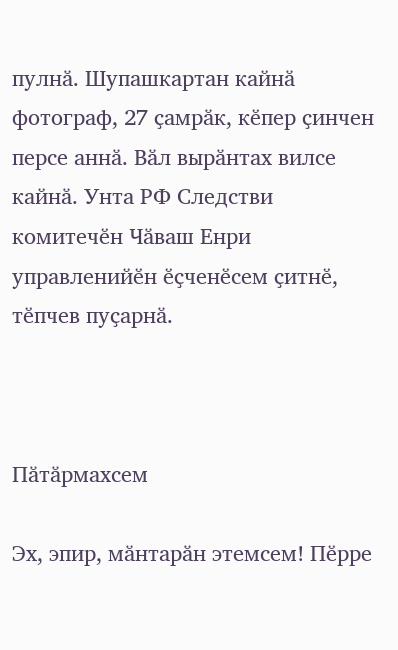пулнӑ. Шупашкартан кайнӑ фотограф, 27 ҫамрӑк, кӗпер ҫинчен персе аннӑ. Вӑл вырӑнтах вилсе кайнӑ. Унта РФ Следстви комитечӗн Чӑваш Енри управленийӗн ӗҫченӗсем ҫитнӗ, тӗпчев пуҫарнӑ.



Пӑтӑрмахсем

Эх, эпир, мӑнтарӑн этемсем! Пӗрре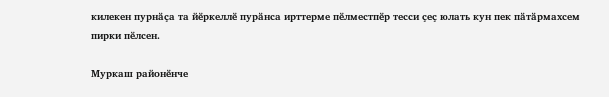килекен пурнӑҫа та йӗркеллӗ пурӑнса ирттерме пӗлместпӗр тесси ҫеҫ юлать кун пек пӑтӑрмахсем пирки пӗлсен.

Муркаш районӗнче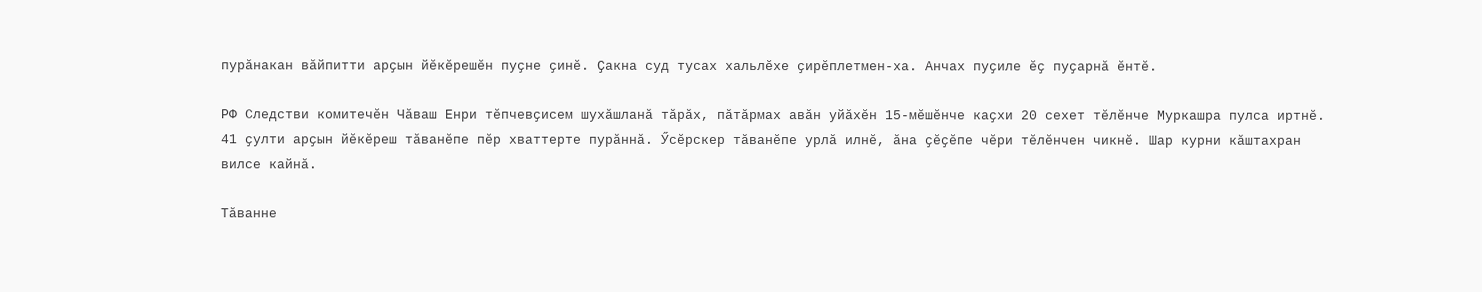пурӑнакан вӑйпитти арҫын йӗкӗрешӗн пуҫне ҫинӗ. Ҫакна суд тусах хальлӗхе ҫирӗплетмен-ха. Анчах пуҫиле ӗҫ пуҫарнӑ ӗнтӗ.

РФ Следстви комитечӗн Чӑваш Енри тӗпчевҫисем шухӑшланӑ тӑрӑх, пӑтӑрмах авӑн уйӑхӗн 15-мӗшӗнче каҫхи 20 сехет тӗлӗнче Муркашра пулса иртнӗ. 41 ҫулти арҫын йӗкӗреш тӑванӗпе пӗр хваттерте пурӑннӑ. Ӳсӗрскер тӑванӗпе урлӑ илнӗ, ӑна ҫӗҫӗпе чӗри тӗлӗнчен чикнӗ. Шар курни кӑштахран вилсе кайнӑ.

Тӑванне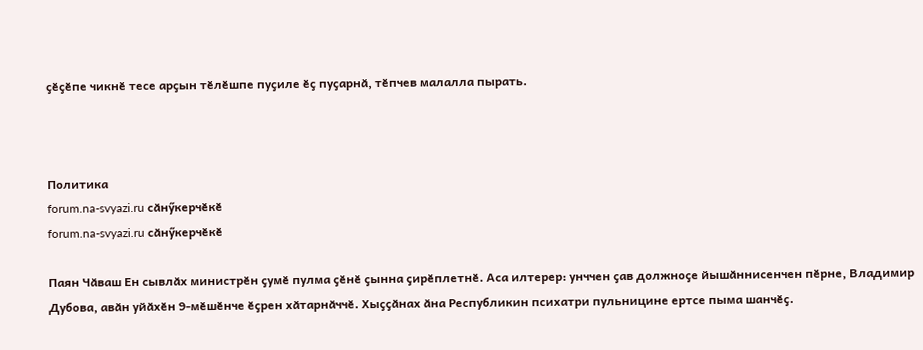ҫӗҫӗпе чикнӗ тесе арҫын тӗлӗшпе пуҫиле ӗҫ пуҫарнӑ, тӗпчев малалла пырать.



Политика
forum.na-svyazi.ru сӑнӳкерчӗкӗ
forum.na-svyazi.ru сӑнӳкерчӗкӗ

Паян Чӑваш Ен сывлӑх министрӗн ҫумӗ пулма ҫӗнӗ ҫынна ҫирӗплетнӗ. Аса илтерер: унччен ҫав должноҫе йышӑннисенчен пӗрне, Владимир Дубова, авӑн уйӑхӗн 9-мӗшӗнче ӗҫрен хӑтарнӑччӗ. Хыҫҫӑнах ӑна Республикин психатри пульницине ертсе пыма шанчӗҫ.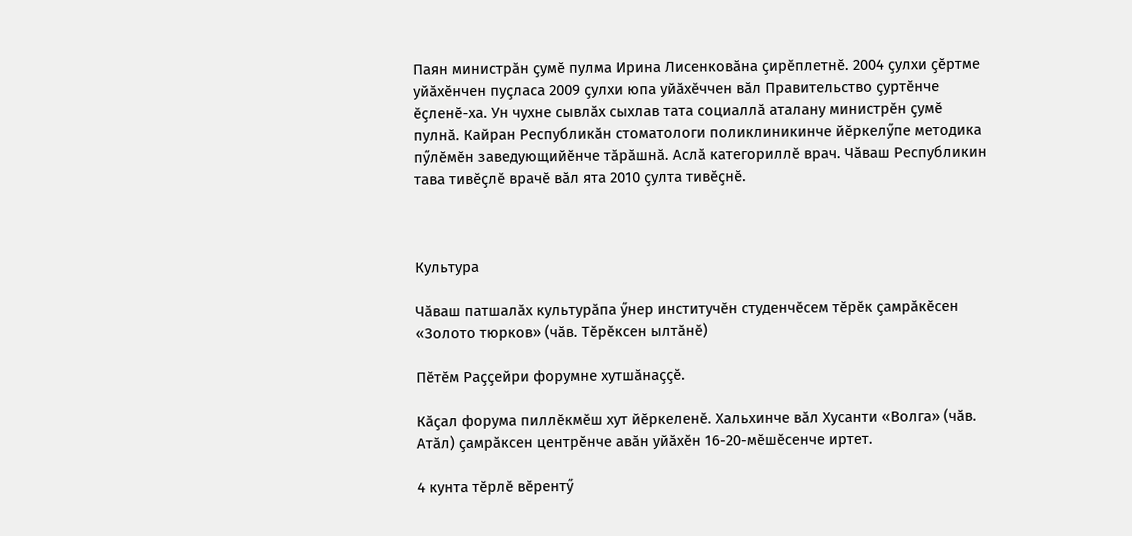Паян министрӑн ҫумӗ пулма Ирина Лисенковӑна ҫирӗплетнӗ. 2004 ҫулхи ҫӗртме уйӑхӗнчен пуҫласа 2009 ҫулхи юпа уйӑхӗччен вӑл Правительство ҫуртӗнче ӗҫленӗ-ха. Ун чухне сывлӑх сыхлав тата социаллӑ аталану министрӗн ҫумӗ пулнӑ. Кайран Республикӑн стоматологи поликлиникинче йӗркелӳпе методика пӳлӗмӗн заведующийӗнче тӑрӑшнӑ. Аслӑ категориллӗ врач. Чӑваш Республикин тава тивӗҫлӗ врачӗ вӑл ята 2010 ҫулта тивӗҫнӗ.



Культура

Чӑваш патшалӑх культурӑпа ӳнер институчӗн студенчӗсем тӗрӗк ҫамрӑкӗсен «Золото тюрков» (чӑв. Тӗрӗксен ылтӑнӗ)

Пӗтӗм Раҫҫейри форумне хутшӑнаҫҫӗ.

Кӑҫал форума пиллӗкмӗш хут йӗркеленӗ. Хальхинче вӑл Хусанти «Волга» (чӑв. Атӑл) ҫамрӑксен центрӗнче авӑн уйӑхӗн 16-20-мӗшӗсенче иртет.

4 кунта тӗрлӗ вӗрентӳ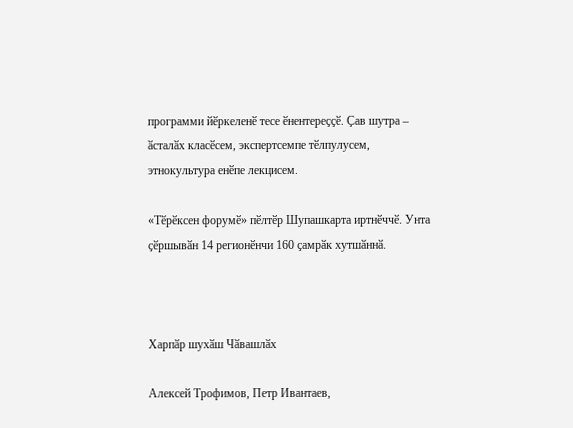программи йӗркеленӗ тесе ӗнентереҫҫӗ. Ҫав шутра – ӑсталӑх класӗсем, экспертсемпе тӗлпулусем, этнокультура енӗпе лекцисем.

«Тӗрӗксен форумӗ» пӗлтӗр Шупашкарта иртнӗччӗ. Унта ҫӗршывӑн 14 регионӗнчи 160 ҫамрӑк хутшӑннӑ.



Харпӑр шухӑш Чӑвашлӑх

Алексей Трофимов, Петр Ивантаев,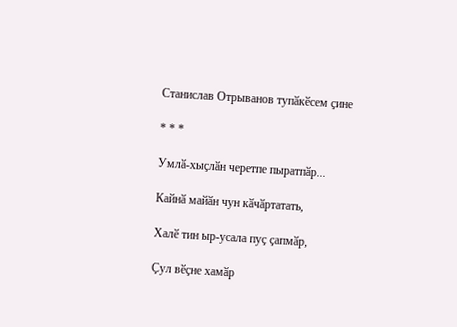Станислав Отрыванов тупӑкӗсем ҫине

* * *

Умлӑ-хыҫлӑн черетпе пыратпӑр...

Кайнӑ майӑн чун кӑчӑртатать,

Халӗ тин ыр-усала пуҫ ҫапмӑр,

Ҫул вӗҫне хамӑр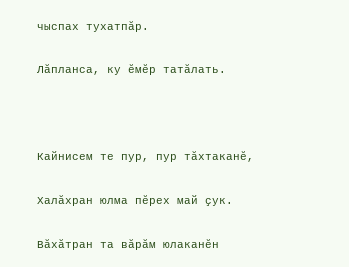чыспах тухатпӑр.

Лӑпланса, ку ӗмӗр татӑлать.



Кайнисем те пур, пур тӑхтаканӗ,

Халӑхран юлма пӗрех май ҫук.

Вӑхӑтран та вӑрӑм юлаканӗн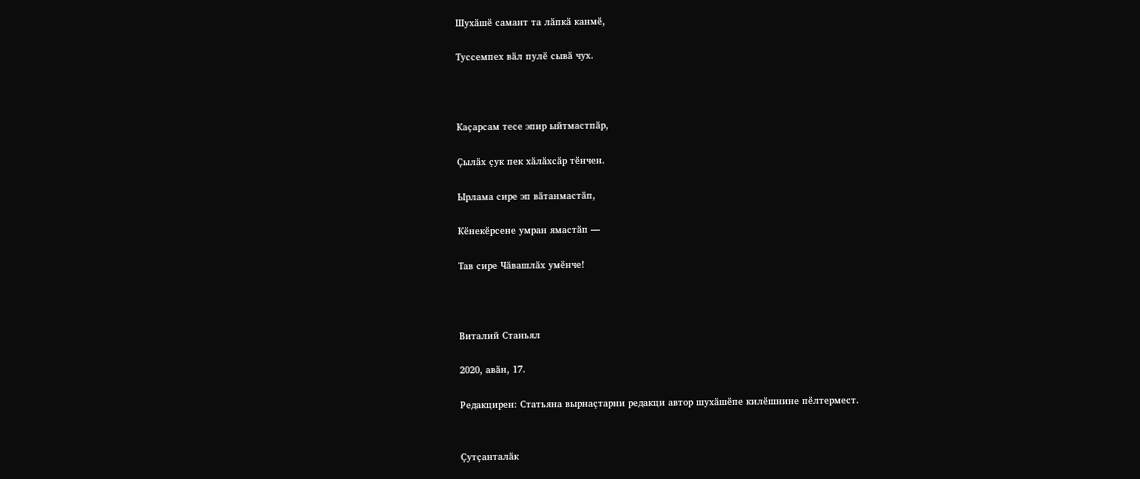Шухӑшӗ самант та лӑпкӑ канмӗ,

Туссемпех вӑл пулӗ сывӑ чух.



Каҫарсам тесе эпир ыйтмастпӑр,

Ҫылӑх ҫук пек хӑлӑхсӑр тӗнчен.

Ырлама сире эп вӑтанмастӑп,

Кӗнекӗрсене умран ямастӑп —

Тав сире Чӑвашлӑх умӗнче!



Виталий Станьял

2020, авӑн, 17.

Редакцирен: Статьяна вырнаҫтарни редакци автор шухӑшӗпе килӗшнине пӗлтермест.


Ҫутҫанталӑк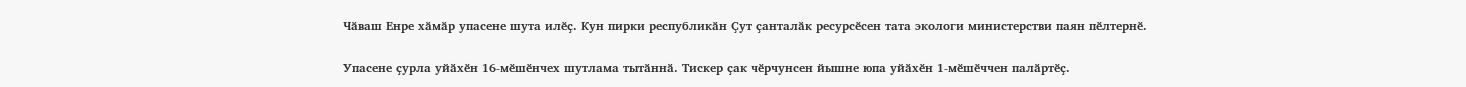Чӑваш Енре хӑмӑр упасене шута илӗҫ. Кун пирки республикӑн Ҫут ҫанталӑк ресурсӗсен тата экологи министерстви паян пӗлтернӗ.

Упасене ҫурла уйӑхӗн 16-мӗшӗнчех шутлама тытӑннӑ. Тискер ҫак чӗрчунсен йышне юпа уйӑхӗн 1-мӗшӗччен палӑртӗҫ.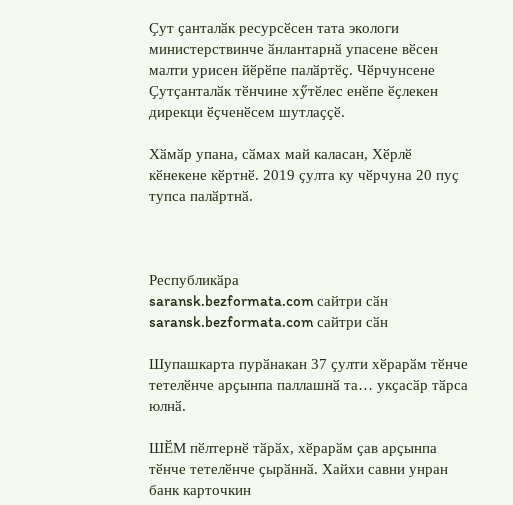Ҫут ҫанталӑк ресурсӗсен тата экологи министерствинче ӑнлантарнӑ упасене вӗсен малти урисен йӗрӗпе палӑртӗҫ. Чӗрчунсене Ҫутҫанталӑк тӗнчине хӳтӗлес енӗпе ӗҫлекен дирекци ӗҫченӗсем шутлаҫҫӗ.

Хӑмӑр упана, сӑмах май каласан, Хӗрлӗ кӗнекене кӗртнӗ. 2019 ҫулта ку чӗрчуна 20 пуҫ тупса палӑртнӑ.



Республикӑра
saransk.bezformata.com сайтри сӑн
saransk.bezformata.com сайтри сӑн

Шупашкарта пурӑнакан 37 ҫулти хӗрарӑм тӗнче тетелӗнче арҫынпа паллашнӑ та… укҫасӑр тӑрса юлнӑ.

ШӖМ пӗлтернӗ тӑрӑх, хӗрарӑм ҫав арҫынпа тӗнче тетелӗнче ҫырӑннӑ. Хайхи савни унран банк карточкин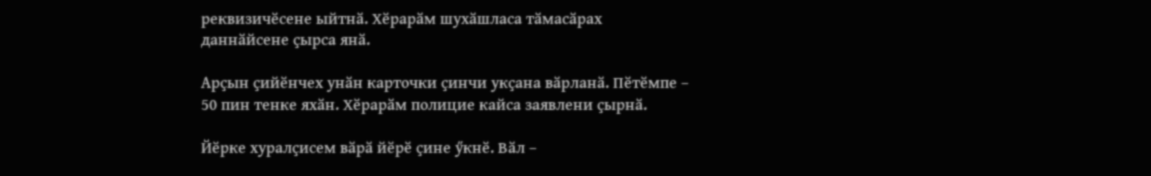реквизичӗсене ыйтнӑ. Хӗрарӑм шухӑшласа тӑмасӑрах даннӑйсене ҫырса янӑ.

Арҫын ҫийӗнчех унӑн карточки ҫинчи укҫана вӑрланӑ. Пӗтӗмпе – 50 пин тенке яхӑн. Хӗрарӑм полицие кайса заявлени ҫырнӑ.

Йӗрке хуралҫисем вӑрӑ йӗрӗ ҫине ӳкнӗ. Вӑл –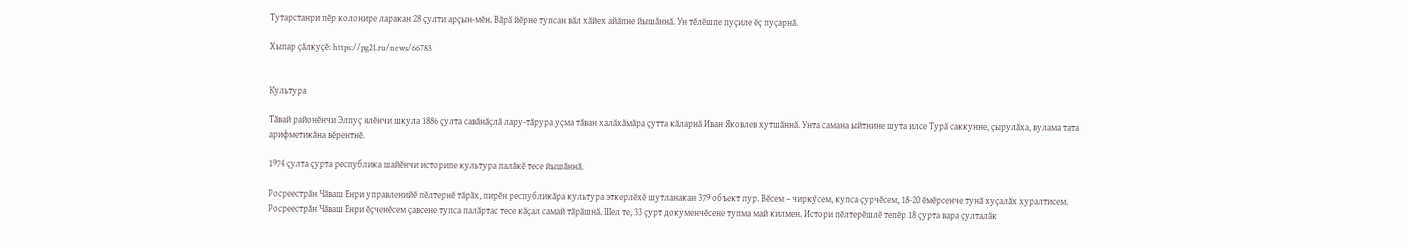Тутарстанри пӗр колонире ларакан 28 ҫулти арҫын-мӗн. Вӑрӑ йӗрне тупсан вӑл хӑйех айӑпне йышӑннӑ. Ун тӗлӗшпе пуҫиле ӗҫ пуҫарнӑ.

Хыпар ҫӑлкуҫӗ: https://pg21.ru/news/66783


Культура

Тӑвай районӗнчи Элпуҫ ялӗнчи шкула 1886 ҫулта савӑнӑҫлӑ лару-тӑрура уҫма тӑван халӑхӑмӑра ҫутта кӑларнӑ Иван Яковлев хутшӑннӑ. Унта самана ыйтнине шута илсе Турӑ саккунне, ҫырулӑха, вулама тата арифметикӑна вӗрентнӗ.

1974 ҫулта ҫурта республика шайӗнчи историпе культура палӑкӗ тесе йышӑннӑ.

Росреестрӑн Чӑваш Енри управленийӗ пӗлтернӗ тӑрӑх, пирӗн республикӑра культура эткерлӗхӗ шутланакан 379 объект пур. Вӗсем – чиркӳсем, купса ҫурчӗсем, 18-20 ӗмӗрсенче тунӑ хуҫалӑх хуралтисем. Росреестрӑн Чӑваш Енри ӗҫченӗсем ҫавсене тупса палӑртас тесе кӑҫал самай тӑрӑшнӑ. Шел те, 33 ҫурт докуменчӗсене тупма май килмен. Истори пӗлтерӗшлӗ тепӗр 18 ҫурта вара ҫулталӑк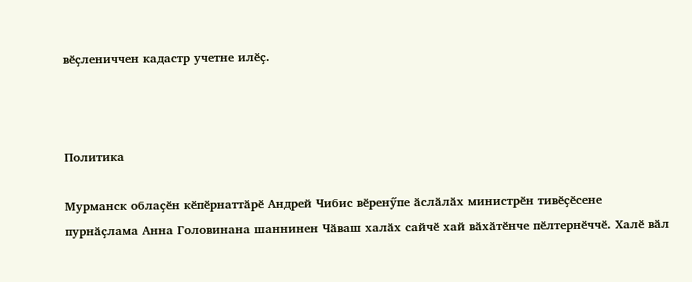вӗҫлениччен кадастр учетне илӗҫ.



Политика

Мурманск облаҫӗн кӗпӗрнаттӑрӗ Андрей Чибис вӗренӳпе ӑслӑлӑх министрӗн тивӗҫӗсене пурнӑҫлама Анна Головинана шаннинен Чӑваш халӑх сайчӗ хай вӑхӑтӗнче пӗлтернӗччӗ. Халӗ вӑл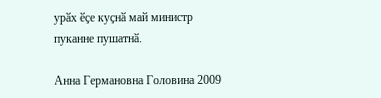урӑх ӗҫе куҫнӑ май министр пуканне пушатнӑ.

Анна Германовна Головина 2009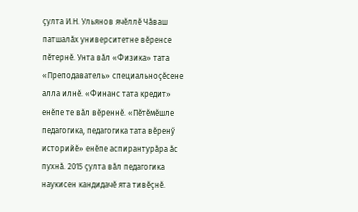ҫулта И.Н. Ульянов ячӗллӗ Чӑваш патшалӑх университетне вӗренсе пӗтернӗ. Унта вӑл «Физика» тата «Преподаватель» специальноҫӗсене алла илнӗ. «Финанс тата кредит» енӗпе те вӑл вӗреннӗ. «Пӗтӗмӗшле педагогика, педагогика тата вӗренӳ историйӗ» енӗпе аспирантурӑра ӑс пухнӑ. 2015 ҫулта вӑл педагогика наукисен кандидачӗ ята тивӗҫнӗ.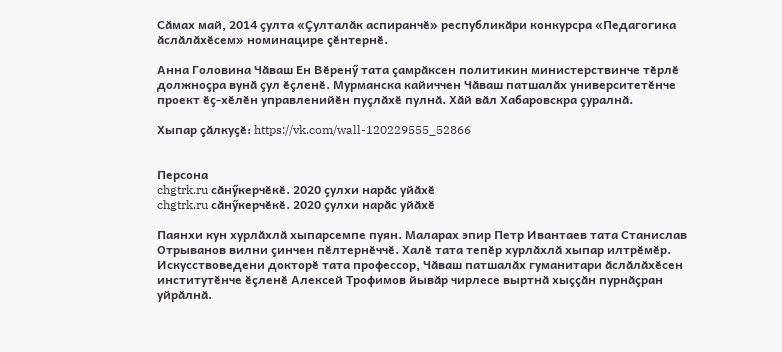Сӑмах май, 2014 ҫулта «Ҫулталӑк аспиранчӗ» республикӑри конкурсра «Педагогика ӑслӑлӑхӗсем» номинацире ҫӗнтернӗ.

Анна Головина Чӑваш Ен Вӗренӳ тата ҫамрӑксен политикин министерствинче тӗрлӗ должноҫра вунӑ ҫул ӗҫленӗ. Мурманска кайиччен Чӑваш патшалӑх университетӗнче проект ӗҫ-хӗлӗн управленийӗн пуҫлӑхӗ пулнӑ. Хӑй вӑл Хабаровскра ҫуралнӑ.

Хыпар ҫӑлкуҫӗ: https://vk.com/wall-120229555_52866


Персона
chgtrk.ru сӑнӳкерчӗкӗ. 2020 ҫулхи нарӑс уйӑхӗ
chgtrk.ru сӑнӳкерчӗкӗ. 2020 ҫулхи нарӑс уйӑхӗ

Паянхи кун хурлӑхлӑ хыпарсемпе пуян. Маларах эпир Петр Ивантаев тата Станислав Отрыванов вилни ҫинчен пӗлтернӗччӗ. Халӗ тата тепӗр хурлӑхлӑ хыпар илтрӗмӗр. Искусствоведени докторӗ тата профессор, Чӑваш патшалӑх гуманитари ӑслӑлӑхӗсен институтӗнче ӗҫленӗ Алексей Трофимов йывӑр чирлесе выртнӑ хыҫҫӑн пурнӑҫран уйрӑлнӑ.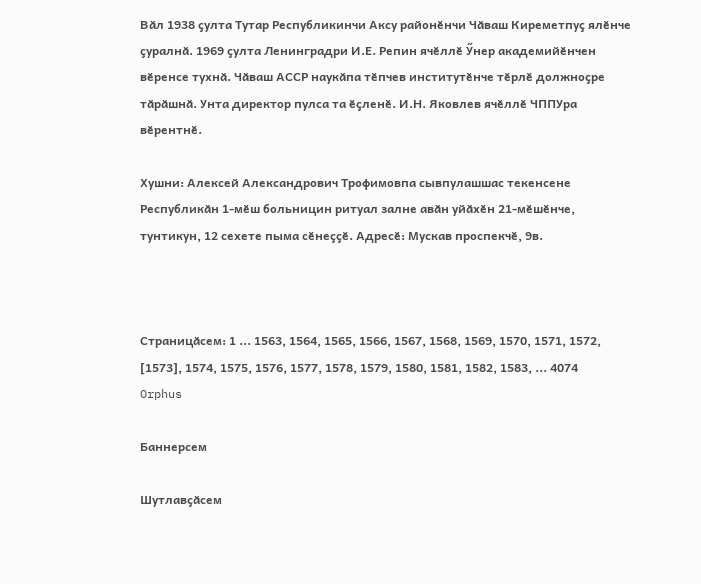Вӑл 1938 ҫулта Тутар Республикинчи Аксу районӗнчи Чӑваш Киреметпуҫ ялӗнче ҫуралнӑ. 1969 ҫулта Ленинградри И.Е. Репин ячӗллӗ Ӳнер академийӗнчен вӗренсе тухнӑ. Чӑваш АССР наукӑпа тӗпчев институтӗнче тӗрлӗ должноҫре тӑрӑшнӑ. Унта директор пулса та ӗҫленӗ. И.Н. Яковлев ячӗллӗ ЧППУра вӗрентнӗ.

Хушни: Алексей Александрович Трофимовпа сывпулашшас текенсене Республикӑн 1-мӗш больницин ритуал залне авӑн уйӑхӗн 21-мӗшӗнче, тунтикун, 12 сехете пыма сӗнеҫҫӗ. Адресӗ: Мускав проспекчӗ, 9в.



Страницӑсем: 1 ... 1563, 1564, 1565, 1566, 1567, 1568, 1569, 1570, 1571, 1572, [1573], 1574, 1575, 1576, 1577, 1578, 1579, 1580, 1581, 1582, 1583, ... 4074
Orphus

Баннерсем

Шутлавҫӑсем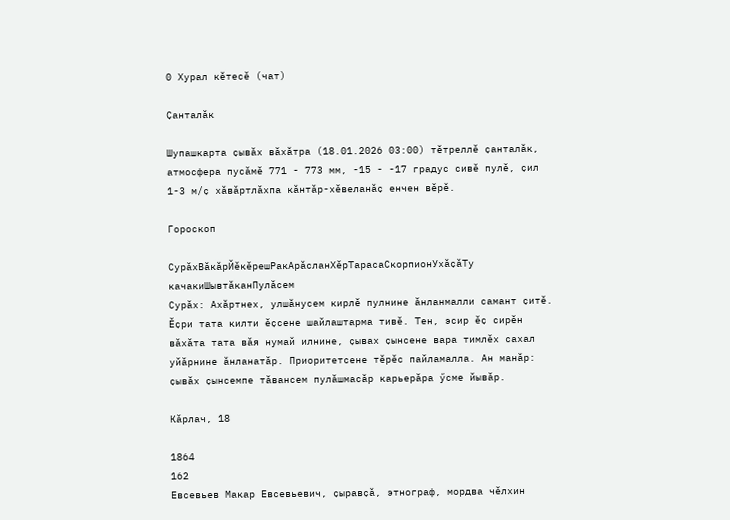0 Хурал кӗтесӗ (чат)

Ҫанталӑк

Шупашкарта ҫывӑх вӑхӑтра (18.01.2026 03:00) тӗтреллӗ ҫанталӑк, атмосфера пусӑмӗ 771 - 773 мм, -15 - -17 градус сивӗ пулӗ, ҫил 1-3 м/ҫ хӑвӑртлӑхпа кӑнтӑр-хӗвеланӑҫ енчен вӗрӗ.

Гороскоп

СурӑхВӑкӑрЙӗкӗрешРакАрӑсланХӗрТарасаСкорпионУхӑҫӑТу качакиШывтӑканПулӑсем
Сурӑх: Ахӑртнех, улшӑнусем кирлӗ пулнине ӑнланмалли самант ҫитӗ. Ӗҫри тата килти ӗҫсене шайлаштарма тивӗ. Тен, эсир ӗҫ сирӗн вӑхӑта тата вӑя нумай илнине, ҫывах ҫынсене вара тимлӗх сахал уйӑрнине ӑнланатӑр. Приоритетсене тӗрӗс пайламалла. Ан манӑр: ҫывӑх ҫынсемпе тӑвансем пулӑшмасӑр карьерӑра ӳсме йывӑр.

Кӑрлач, 18

1864
162
Евсевьев Макар Евсевьевич, ҫыравҫӑ, этнограф, мордва чӗлхин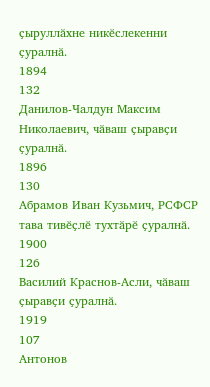ҫыруллӑхне никӗслекенни ҫуралнӑ.
1894
132
Данилов-Чалдун Максим Николаевич, чӑваш ҫыравҫи ҫуралнӑ.
1896
130
Абрамов Иван Кузьмич, РСФСР тава тивӗҫлӗ тухтӑрӗ ҫуралнӑ.
1900
126
Василий Краснов-Асли, чӑваш ҫыравҫи ҫуралнӑ.
1919
107
Антонов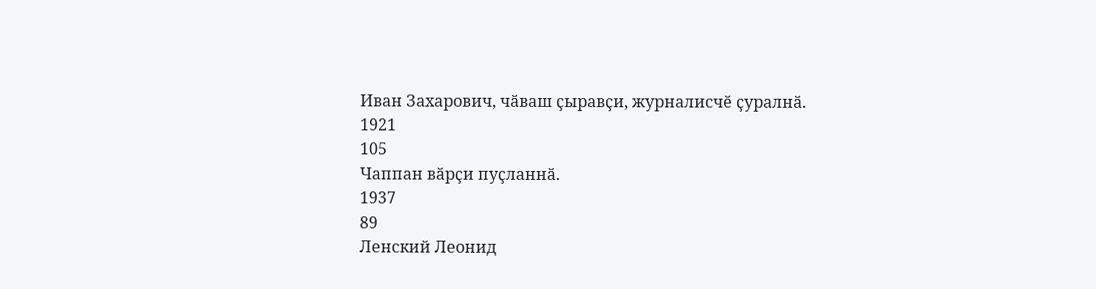Иван Захарович, чӑваш ҫыравҫи, журналисчӗ ҫуралнӑ.
1921
105
Чаппан вӑрҫи пуҫланнӑ.
1937
89
Ленский Леонид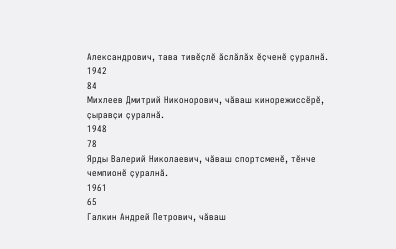Александрович, тава тивӗҫлӗ ӑслӑлӑх ӗҫченӗ ҫуралнӑ.
1942
84
Михлеев Дмитрий Никонорович, чӑваш кинорежиссёрӗ, ҫыравҫи ҫуралнӑ.
1948
78
Ярды Валерий Николаевич, чӑваш спортсменӗ, тӗнче чемпионӗ ҫуралнӑ.
1961
65
Галкин Андрей Петрович, чӑваш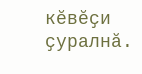кӗвӗҫи ҫуралнӑ.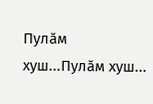Пулӑм хуш...Пулӑм хуш...